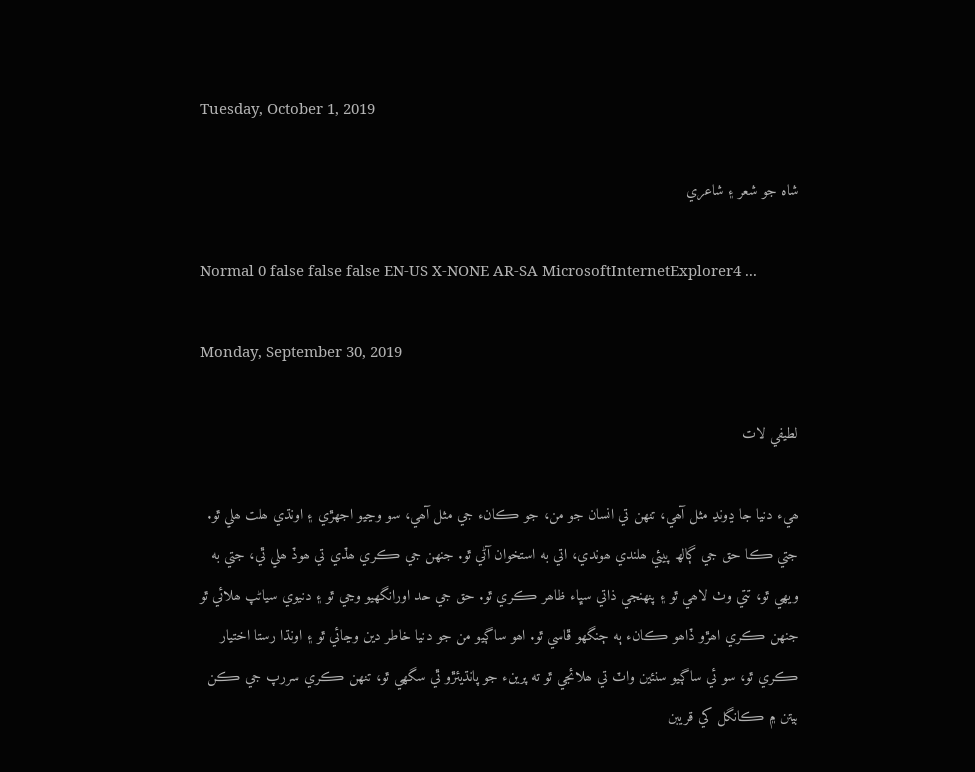Tuesday, October 1, 2019

شاه جو شعر ۽ شاعري

Normal 0 false false false EN-US X-NONE AR-SA MicrosoftInternetExplorer4 ...

Monday, September 30, 2019

لطيفي لات

ھيء دنيا جا ڍونڍ مثل آھي، تنھن تي انسان جو من، جو ڪانء جي مثل آھي، سو وڃيو اجھڙي ۽ اونڌي ھلت ھلي ٿو. جتي ڪا حق جي ڳالھ پيئي ھلندي ھوندي، اتي به استخوان آڻي ٿو. جنھن جي ڪري ھڏي تي ھوڏ ھلي ٿي، جتي به ويھي ٿو، تتي وٺ لاھي ٿو ۽ پنھنجي ذاتي سڀاء ظاھر ڪري ٿو. حق جي حد اورانگھيو وڃي ٿو ۽ دنيوي سياڻپ ھلائي ٿو جنھن ڪري اھڙو ڏاھو ڪانء ٻه ڄنگھو ڦاسي ٿو. اھو ساڳيو من جو دنيا خاطر دين وڃائي ٿو ۽ اونڌا رستا اختيار ڪري ٿو، سو ئي ساڳيو سنئين واٽ تي ھلائجي ٿو ته پرينء جو پانڌيئڙو ٿي سگھي ٿو، تنھن ڪري سررپ جي ڪن بيتن ۾ ڪانگل کي قريبن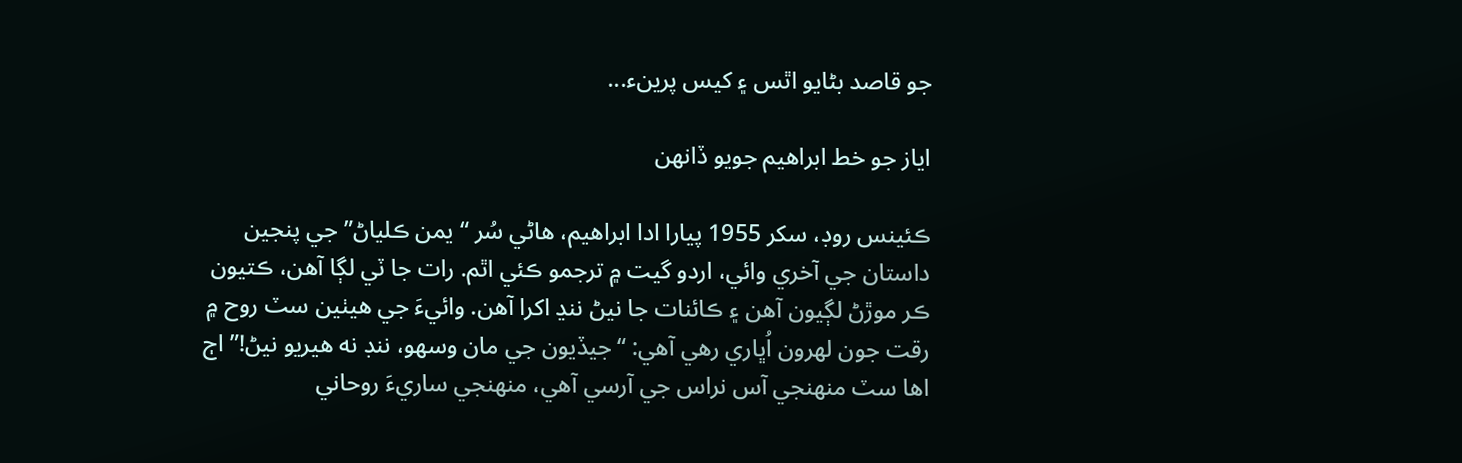جو قاصد بڻايو اٿس ۽ کيس پرينء...

اياز جو خط ابراهيم جويو ڏانهن

ڪئينس روڊ، سکر 1955 پيارا ادا ابراهيم، هاڻي سُر “يمن ڪلياڻ” جي پنجين داستان جي آخري وائي، اردو گيت ۾ ترجمو ڪئي اٿم. رات جا ٽي لڳا آهن، ڪتيون ڪر موڙڻ لڳيون آهن ۽ ڪائنات جا نيڻ ننڍ اکرا آهن. وائيءَ جي هيٺين سٽ روح ۾ رقت جون لهرون اُڀاري رهي آهي: “جيڏيون جي مان وسهو، ننڊ نه هيريو نيڻ!” اڄ اها سٽ منهنجي آس نراس جي آرسي آهي، منهنجي ساريءَ روحاني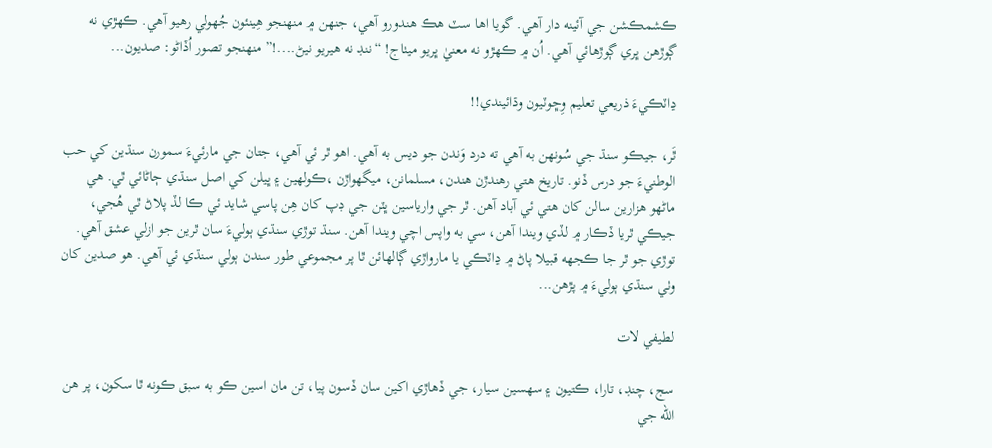ڪشمڪشن جي آئينه دار آهي. گويا اها سٽ هڪ هندورو آهي، جنهن ۾ منهنجو هِينئون جُهولي رهيو آهي. ڪهڙي نه ڳوڙهن ڀري ڳوڙهائي آهي. اُن ۾ ڪهڙو نه معنيٰ ڀريو ميٺاج! “ننڊ نه هيريو نيڻ....!” منهنجو تصور اُڏاڻو: صديون...

ڍاٽڪيءَ ذريعي تعليم وِڇوٽيون وڌائيندي!!

ٿَر، جيڪو سنڌ جي سُونهن به آهي ته درد وَندن جو ديس به آهي. اهو ٿر ئي آهي، جتان جي مارئيءَ سمورن سنڌين کي حب الوطنيءَ جو درس ڏنو. تاريخ هتي رهندڙن هندن، مسلمانن، ميگهواڙن ،ڪولهين ۽ ڀيلن کي اصل سنڌي ڄاڻائي ٿي. هي ماڻهو هزارين سالن کان هتي ئي آباد آهن. ٿر جي وارياسين ڀٽن جي ڊپ کان هِن پاسي شايد ئي ڪا لڏ پلاڻ ٿي هُجي، جيڪي ٿريا ڏڪار ۾ لڏي ويندا آهن، سي به واپس اچي ويندا آهن. سنڌ توڙي سنڌي ٻوليءَ سان ٿرين جو ازلي عشق آهي. توڙي جو ٿر جا ڪجهه قبيلا پاڻ ۾ ڍاٽڪي يا مارواڙي ڳالهائن ٿا پر مجموعي طور سندن ٻولي سنڌي ئي آهي. هو صدين کان وٺي سنڌي ٻوليءَ ۾ پڙهن...

لطيفي لات

سج، چنڊ، تارا، ڪتيون ۽ سھسين سيار، جي ڏھاڙي اکين سان ڏسون پيا، تن مان اسين ڪو به سبق ڪونه ٿا سکون، پر ھن الله جي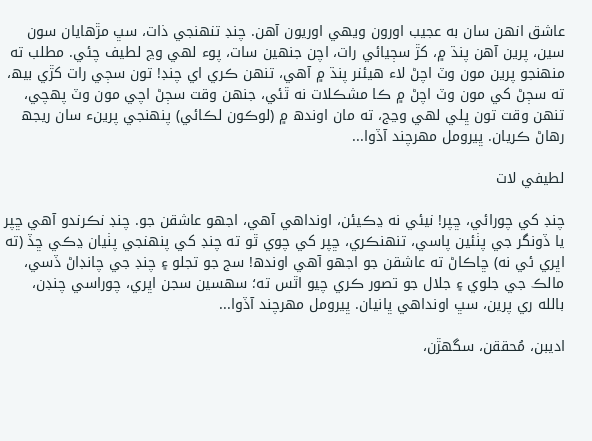عاشق انھن سان به عجيب اورون ويھي اوريون آھن. چنڊ تنھنجي ذات، سڀ مڙھايان سون سين، پرين آھن پنڌ ۾، کڙ سڄيائي رات، اچن جنھين سات، پوء لھي وڃ لطيف چئي. مطلب ته منھنجو پرين مون وٽ اچڻ لاء ھيئنر پنڌ ۾ آھي، تنھن ڪري اي چنڊ! تون سڄي رات کڙي بيھ، ته سڄڻ کي مون وٽ اچڻ ۾ ڪا مشڪلات نه ٿئي، جنھن وقت سڄڻ اچي مون وٽ پھچي، تنھن وقت تون ڀلي لھي وڃج، ته مان اوندھ ۾ (لوڪون لڪائي) پنھنجي پرينء سان ريجھ رھاڻ ڪريان. ڀيرومل مھرچند آڏوا...

لطيفي لات

چنڊ کي چورائي، ڇپر! نيئي نه ڍڪيئن، اونداھي آھي، اجھو عاشقن جو. چنڊ نڪرندو آھي ڇپر يا ڏونگر جي پٺئين پاسي، تنھنڪري، ڇپر کي چوي ٿو ته چنڊ کي پنھنجي پٺيان ڍڪي ڇڏ (ته اڀري ئي نه) ڇاڪاڻ ته عاشقن جو اجھو آھي اوندھ! سج جو تجلو ۽ چنڊ جي چانڊاڻ ڏسي، مالڪ جي جلوي ۽ جلال جو تصور ڪري چيو اٿس ته؛ سھسين سجن اڀري، چوراسي چنڊن، بالله ري پرين، سڀ اونداھي ڀانيان. ڀيرومل مھرچند آڏوا...

اديبن، مُحققن، سگهڙن،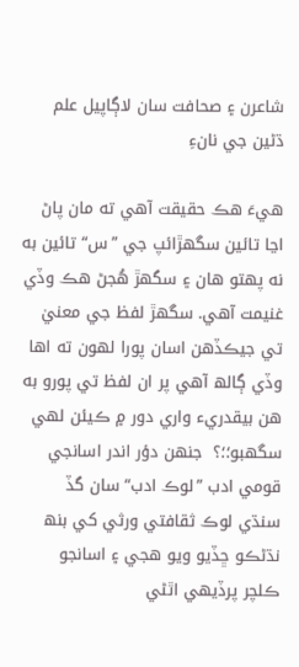شاعرن ۽ صحافت سان لاڳاپيل علم ڌڻين جي نانءِ

هيءَ ھڪ حقيقت آھي ته مان پاڻ اڃا تائين سگهڙائپ جي ”س“ تائين به نه پهتو هان ۽ سگهڙ ھُجڻ ھڪ وڏي غنيمت آھي. سگهڙ لفظ جي معنيٰ تي جيڪڏھن اسان پورا لهون ته اها وڏي ڳالھ آھي پر ان لفظ تي پورو به هن بيقدريء واري دور ۾ ڪيئن لهي سگهبو؛؛؟  جنهن دؤر اندر اسانجي قومي ادب ”لوڪ ادب“ سان گڏ سنڌي لوڪ ثقافتي ورثي کي بنھ نڌڻڪو ڇڏيو ويو هجي ۽ اسانجو ڪلچر پرڏيهي اٿڻي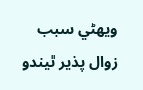ويهڻي سبب زوال پذير ٿيندو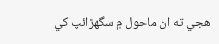هجي ته ان ماحول ۾ سگهڙائپ کي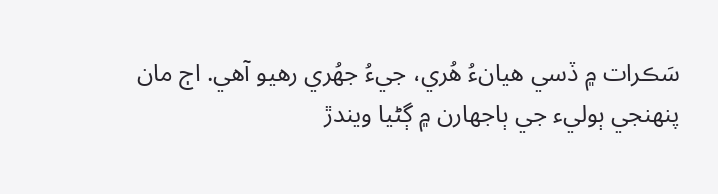سَڪرات ۾ ڏسي هيانءُ ھُري، جيءُ جهُري رهيو آھي. اڄ مان پنهنجي ٻوليء جي ٻاجهارن ۾ ڳڻيا ويندڙ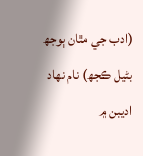(ادب جي مٿان ٻوجھ بڻيل ڪجھ) نام نهاد اديبن ۾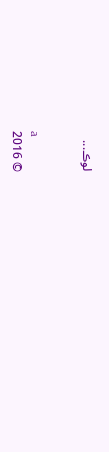لوڪ...


a
© 2016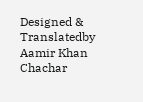Designed & Translatedby Aamir Khan Chachar